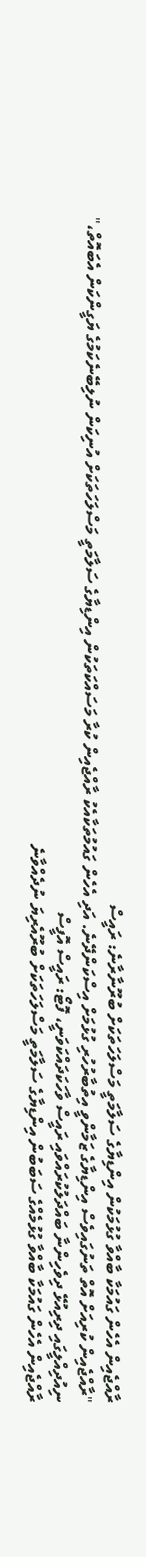ރާއްޖެއިން އެހެން ގައުމަކާ ބާއްވާ ގުޅުމަކުން އިންޑިޔާގެ ސަލާމަތީ މަސްލަހަތަކަށް ބުރޫނާރާނެ: ރައީސް
"ރާއްޖެއިން ކުރިއަށް އޮތް ތަނުގައިވެސް އިންޑިޔާގެ ޒަމާންވީ އިތުބާރުހުރި ގުޅުމަށް އިސްކަންދޭނެ. އަދި އެހެން ގައުމުތަކާއެކު ރާއްޖެއިން ކުރާ މަސައްކަތަކުން އިންޑިޔާގެ ސަލާމަތީ މަސްލަހަތަކަށް އުނިކަން ނުލިބޭނެކަމުގެ ޔަގީންކަން އެބައޮތް،"
ނިއުދިއްލީގައި ދިރިއުޅޭ ދިވެހިންނާ ބައްދަލުކުރައްވައި ރައީސް ވާހަކަދައްކަވަނީ، ފޮޓޯ: ރައީސް އޮފީސް
ރާއްޖެއިން އެހެން ގައުމަކާ ބާއްވާ ގުޅުމެއްގެ ސަބަބުން އިންޑިޔާގެ ސަލާމަތީ މަސްލަހަތަކަށް ބުރޫއެރިޔަ ނުދެއްވާނެ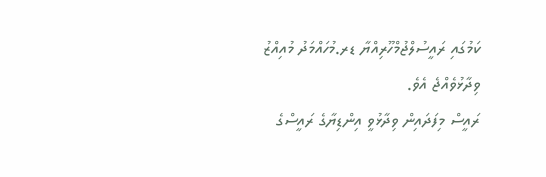ކަމުގައި ރައީސުލްޖުމްހޫރިއްޔާ ޑރ.މުހައްމަދު މުއިއްޒު ވިދާޅުވެއްޖެ އެވެ.
ރައީސް މިފަދައިން ވިދާޅުވީ އިންޑިޔާގެ ރައީސްގެ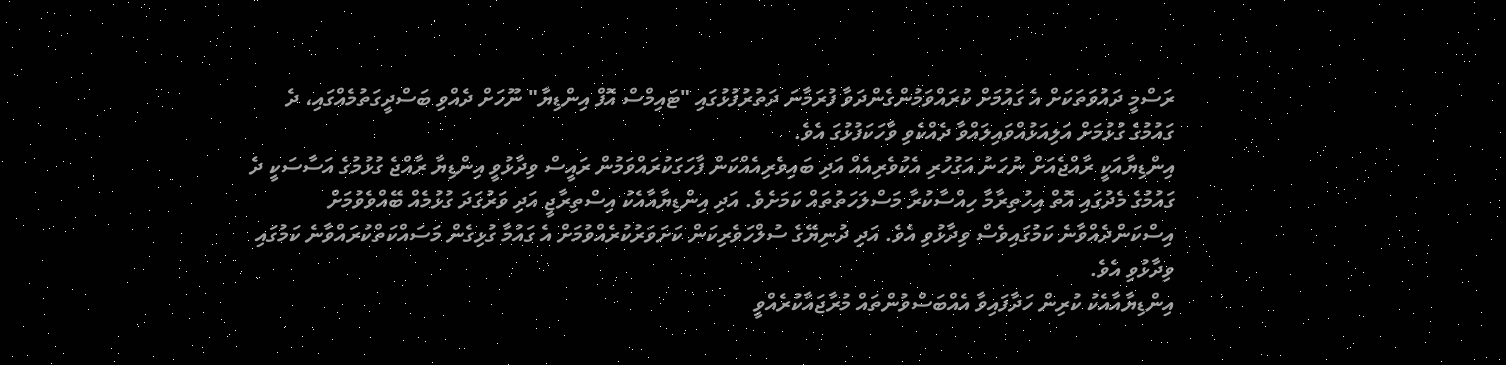ރަސްމީ ދައުވަތަކަށް އެ ގައުމަށް ކުރައްވަމުންގެންދަވާ ފުރަމާނަ ދަތުރުފުޅުގައި "ޓައިމްސް އޮފް އިންޑިޔާ" ނޫހަށް ދެއްވި ބަސްދީގަތުމެއްގައި، ދެ ގައުމުގެ ގުޅުމަށް އަލިއަޅުއްވައިލައްވާ ދެއްކެވި ވާހަކަފުޅުގަ އެވެ.
އިންޑިޔާއަކީ ރާއްޖެއަށް ނުހަނު އަގުހުރި އެކުވެރިއެއް އަދި ބައިވެރިއެއްކަން ފާހަގަކުރައްވަމުން ރައީސް ވިދާޅުވީ އިންޑިޔާ ރާއްޖެ ގުޅުމުގެ އަސާސަކީ ދެ ގައުމުގެ މެދުގައި އޮތް އިހުތިރާމާ ހިއްސާކުރާ މަސްލަހަތުތައް ކަމަށެވެ. އަދި އިންޑިޔާއާއެކު އިސްތިރާޖީ އަދި ވަރުގަދަ ގުޅުމެއް ބޭއްވެވުމަށް އިސްކަންދެއްވާނެ ކަމުގައިވެސް ވިދާޅުވި އެވެ. އަދި ދުނިޔޭގެ ސުލްހަވެރިކަން ކަށަވަރުކުރެއްވުމަށް އެ ގައުމާ ގުޅިގެން މަސައްކަތްކުރައްވާނެ ކަމުގައި ވިދާޅުވި އެވެ.
އިންޑިޔާއާއެކު ކުރިން ހަދާފައިވާ އެއްބަސްވުންތައް މުރާޖައާކުރެއްވީ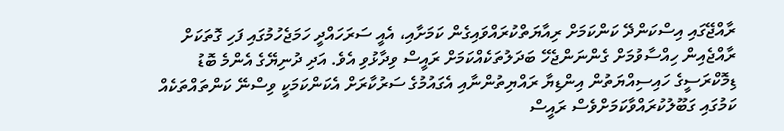ރާއްޖޭގައި އިސްކަންދޭ ކަންކަމަށް ރިއާޔަތްކުރައްވައިގެން ކަމަށާއި، އެއީ ސަރަހައްދީ ހަމަޖެހުމުގައި ފަހި ގޮތަކަށް ރާއްޖެއިން ހިއްސާވުމަށް ގެންނަންޖެހޭ ބަދަލުތަކެއްކަމަށް ރައީސް ވިދާޅުވި އެވެ. އަދި ދުނިޔޭގެ އެންމެ ބޮޑު ޑިމޮކްރަސީގެ ހައިސިއްޔަތުން އިންޑިޔާ ރައްޔިތުންނާއި އެގައުމުގެ ސަރުކާރަށް އެކަންކަމަކީ ވިސްނޭ ކަންތައްތަކެއް ކަމުގައި ގަބޫލުކުރައްވާކަމަށްވެސް ރައީސް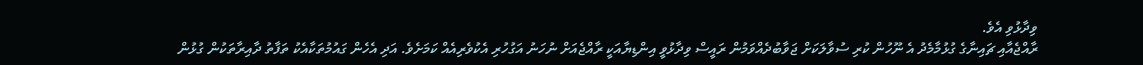ވިދާޅުވި އެވެ.
ރާއްޖެއާއި ޗައިނާގެ ގުޅުމާމެދު އެ ނޫހުން ކުރި ސުވާލަކަށް ޖަވާބުދެއްވަމުން ރައީސް ވިދާޅުވީ އިންޑިޔާއަކީ ރާއްޖެއަށް ނުހަނު އަގުހުރި އެކުވެރިއެއް ކަމަށެވެ. އަދި އެހެން ގައުމުތަކާއެކު ތަފާތު ދާއިރާތަކުން ގުޅުން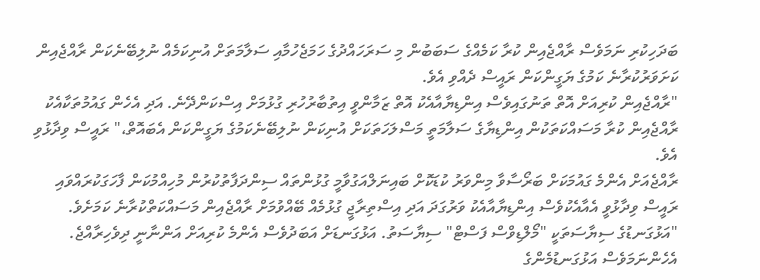ބަދަހިކުރި ނަމަވެސް ރާއްޖެއިން ކުރާ ކަމެއްގެ ސަބަބުން މި ސަރަހައްދުގެ ހަމަޖެހުމާއި ސަލާމަތަށް އުނިކަމެއް ނުލިބޭނެކަން ރާއްޖެއިން ކަށަވަރުކުރާނެ ކަމުގެ ޔަގީންކަން ރައީސް ދެއްވި އެވެ.
"ރާއްޖެއިން ކުރިއަށް އޮތް ތަނުގައިވެސް އިންޑިޔާއާއެކު އޮތް ޒަމާންވީ އިތުބާރުހުރި ގުޅުމަށް އިސްކަންދޭނެ. އަދި އެހެން ގައުމުތަކާއެކު ރާއްޖެއިން ކުރާ މަސައްކަތަކުން އިންޑިޔާގެ ސަލާމަތީ މަސްލަހަތަކަށް އުނިކަން ނުލިބޭނެކަމުގެ ޔަގީންކަން އެބައޮތް،" ރައީސް ވިދާޅުވި އެވެ.
ރާއްޖެއަށް އެންމެ ގައުމަކަށް ބަރޯސާވާ މިންވަރު ކުޑަކޮށް ބައިނަލްއަގުވާމީ ގުޅުންތައް ސިންދަފާތުކުރުން މުހިއްމުކަން ފާހަގަކުރައްވައި ރައީސް ވިދާޅުވީ އެއާއެކުވެސް އިންޑިޔާއާއެކު ވަރުގަދަ އަދި އިސްތިރާޖީ ގުޅުމެއް ބޭއްވުމަށް ރާއްޖެއިން މަސައްކަތްކުރާނެ ކަމަށެވެ.
"އަޅުގަނޑުގެ ސިޔާސަތަކީ "މޯލްޑިވްސް ފަސްޓް" ސިޔާސަތު. އަޅުގަނޑަށް އަބަދުވެސް އެންމެ ކުރިއަށް އަންނާނީ ދިވެހިރާއްޖެ. އެހެންނަމަވެސް އަޅުގަނޑުމެންގެ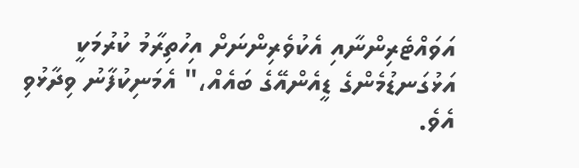އަވައްޓެރިންނާއި އެކުވެރިންނަށް އިހުތިރާމު ކުރުމަކީ އަޅުގަނޑުމެންގެ ޑީއެންއޭގެ ބައެއް،" އެމަނިކުފާނު ވިދާޅުވި އެވެ.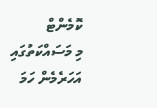ކޮމެންޓް
މި މަސައްކަތުގައި އަހަރެމެން ހަމަ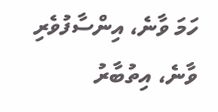ހަމަ ވާނެ، އިންސާފުވެރި ވާނެ، އިތުބާރު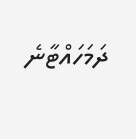ދަމަހައްޓާނެ